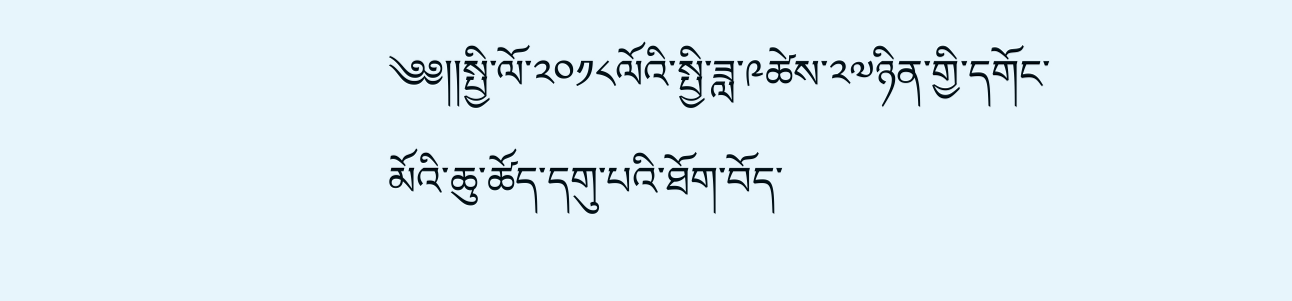༄༅།།སྤྱི་ལོ་༢༠༡༨ལོའི་སྤྱི་ཟླ་༩ཚེས་༢༧ཉིན་གྱི་དགོང་མོའི་ཆུ་ཚོད་དགུ་པའི་ཐོག་བོད་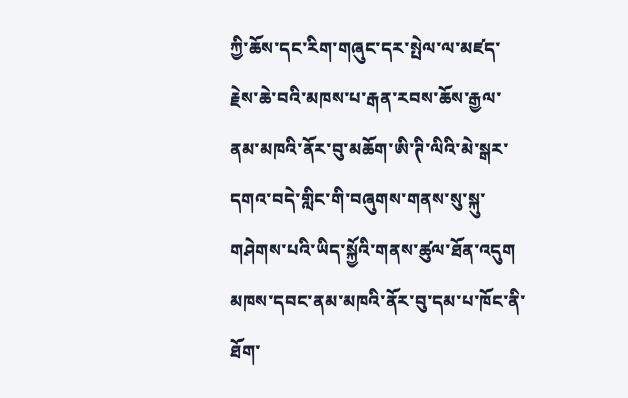ཀྱི་ཆོས་དང་རིག་གཞུང་དར་སྤེལ་ལ་མཛད་རྗེས་ཆེ་བའི་མཁས་པ་རྒན་རབས་ཆོས་རྒྱལ་ནམ་མཁའི་ནོར་བུ་མཆོག་ཨི་ཊི་ལིའི་མེ་སྒར་དགའ་བདེ་གླིང་གི་བཞུགས་གནས་སུ་སྐུ་གཤེགས་པའི་ཡིད་སྐྱོའི་གནས་ཚུལ་ཐོན་འདུག
མཁས་དབང་ནམ་མཁའི་ནོར་བུ་དམ་པ་ཁོང་ནི་ཐོག་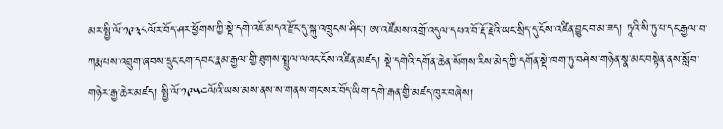མར་སྤྱི་ལོ་༡༩༣༨ལོར་བོད་ཤར་ཕྱོགས་ཀྱི་སྡེ་དགེ་འཇོ་མདའ་རྫོང་དུ་སྐུ་འཁྲུངས་ཤིང་། ཨ་འཛོམས་འགྲོ་འདུལ་དཔའ་བོ་རྡོ་རྗེའི་ཡང་སྲིད་དུ་ངོས་འཛིན་བྱུང་བ་མ་ཟད། ཏཱའི་སི་ཏུ་པ་དང་རྒྱལ་བ་ཀརྨ་པས་འབྲུག་ཞབས་དྲུང་ངག་དབང་རྣམ་རྒྱལ་གྱི་ཐུགས་སྤྲུལ་ལའང་ངོས་འཛིན་མཛད། སྡེ་དགེའི་དགོན་ཆེན་སོགས་རིས་མེད་ཀྱི་དགོན་སྡེ་ཁག་ཏུ་བཤེས་གཉེན་སྣ་མང་བསྟེན་ནས་སློབ་གཉེར་རྒྱ་ཆེར་མཛད། སྤྱི་ལོ་༡༩༥༤ལོའི་ཡས་མས་ནས་ས་གནས་གང་སར་བོད་ཡིག་དགེ་རྒན་གྱི་མཛད་ཁུར་བཞེས།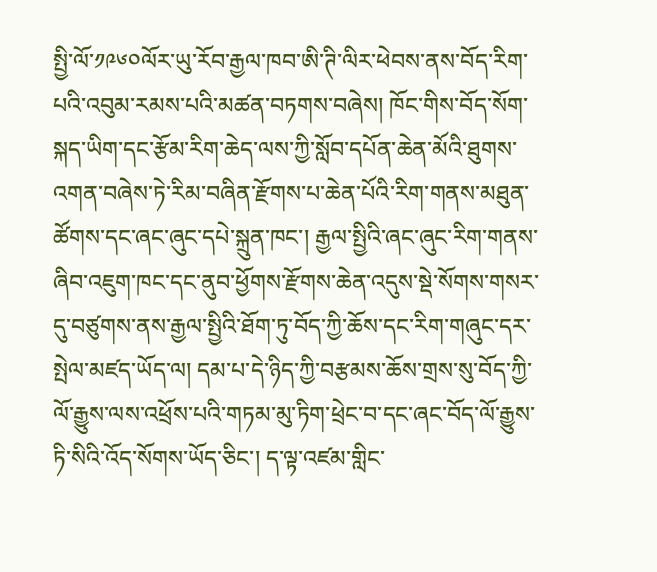སྤྱི་ལོ་༡༩༦༠ལོར་ཡུ་རོབ་རྒྱལ་ཁབ་ཨི་ཊི་ལིར་ཕེབས་ནས་བོད་རིག་པའི་འབུམ་རམས་པའི་མཚན་བཏགས་བཞེས། ཁོང་གིས་བོད་སོག་སྐད་ཡིག་དང་རྩོམ་རིག་ཆེད་ལས་ཀྱི་སློབ་དཔོན་ཆེན་མོའི་ཐུགས་འགན་བཞེས་ཏེ་རིམ་བཞིན་རྫོགས་པ་ཆེན་པོའི་རིག་གནས་མཐུན་ཚོགས་དང་ཞང་ཞུང་དཔེ་སྐྲུན་ཁང་། རྒྱལ་སྤྱིའི་ཞང་ཞུང་རིག་གནས་ཞིབ་འཇུག་ཁང་དང་ནུབ་ཕྱོགས་རྫོགས་ཆེན་འདུས་སྡེ་སོགས་གསར་དུ་བཙུགས་ནས་རྒྱལ་སྤྱིའི་ཐོག་ཏུ་བོད་ཀྱི་ཆོས་དང་རིག་གཞུང་དར་སྤེལ་མཛད་ཡོད་ལ། དམ་པ་དེ་ཉིད་ཀྱི་བརྩམས་ཆོས་གྲས་སུ་བོད་ཀྱི་ལོ་རྒྱུས་ལས་འཕྲོས་པའི་གཏམ་མུ་ཏིག་ཕྲེང་བ་དང་ཞང་བོད་ལོ་རྒྱུས་ཏི་སིའི་འོད་སོགས་ཡོད་ཅིང་། ད་ལྟ་འཛམ་གླིང་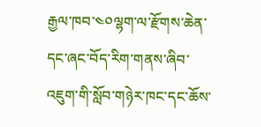རྒྱལ་ཁབ་༤༠ལྷག་ལ་རྫོགས་ཆེན་དང་ཞང་བོད་རིག་གནས་ཞིབ་འཇུག་གི་སློབ་གཉེར་ཁང་དང་ཆོས་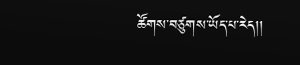ཚོགས་བཙུགས་ཡོད་པ་རེད།།